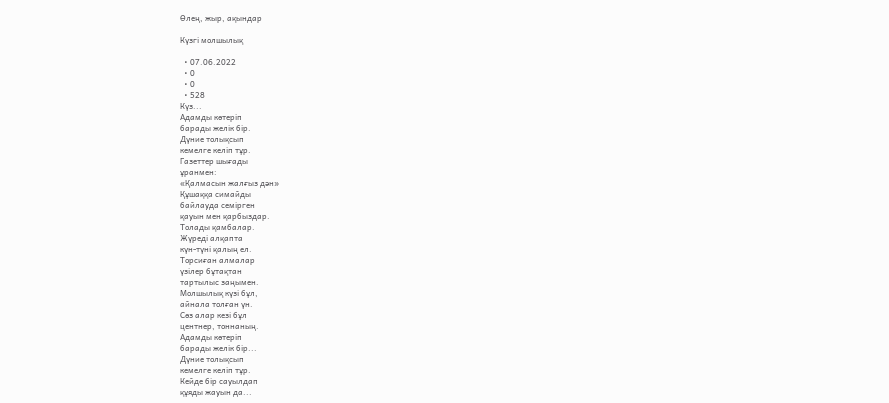Өлең, жыр, ақындар

Күзгі молшылық

  • 07.06.2022
  • 0
  • 0
  • 528
Күз...
Адамды көтерiп
барады желiк бiр.
Дүние толықсып
кемелге келiп тұр.
Газеттер шығады
ұранмен:
«Қалмасын жалғыз дән»
Құшаққа симайды
байлауда семiрген
қауын мен қарбыздар.
Толады қамбалар.
Жүредi алқапта
күн-түнi қалың ел.
Торсиған алмалар
үзiлер бұтақтан
тартылыс заңымен.
Молшылық күзi бұл,
айнала толған үн.
Сөз алар кезi бұл
центнер, тоннаның.
Адамды көтерiп
барады желiк бiр...
Дүние толықсып
кемелге келiп тұр.
Кейде бiр сауылдап
құяды жауын да...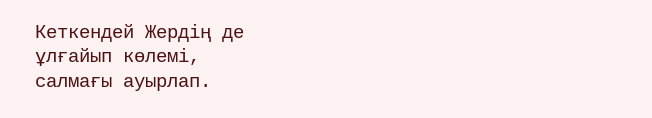Кеткендей Жердiң де
ұлғайып көлемi,
салмағы ауырлап.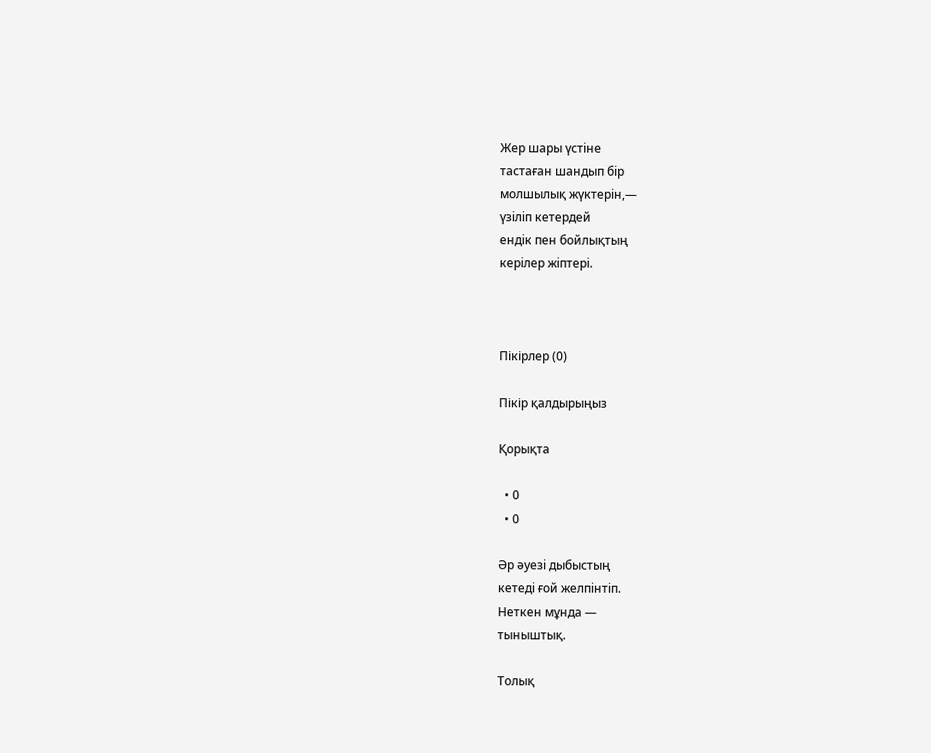Жер шары үстiне
тастаған шандып бiр
молшылық жүктерiн,—
үзiлiп кетердей
ендiк пен бойлықтың
керiлер жiптерi.



Пікірлер (0)

Пікір қалдырыңыз

Қорықта

  • 0
  • 0

Әр әуезi дыбыстың
кетедi ғой желпiнтiп.
Неткен мұнда —
тыныштық.

Толық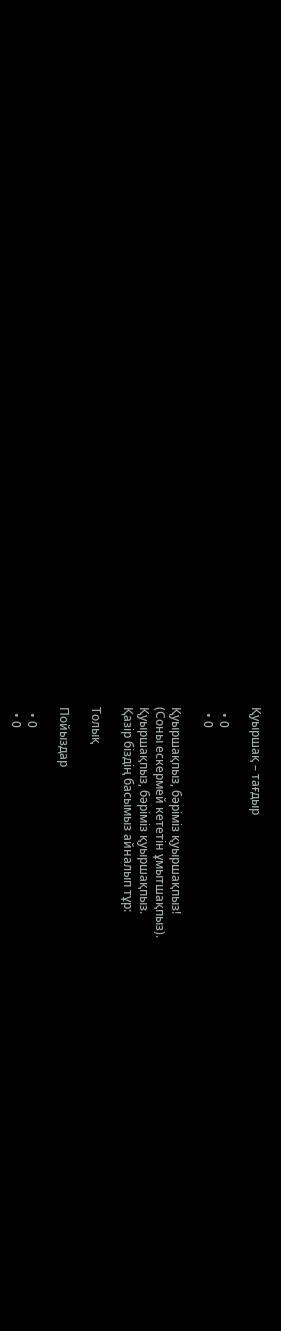Қуыршақ – тағдыр

  • 0
  • 0

Қуыршақпыз, бәрiмiз қуыршақпыз!
(Соны ескермей кететiн ұмытшақпыз).
Қуыршақпыз, бәрiмiз қуыршақпыз.
Қазiр бiздiң басымыз айналып тұр:

Толық

Пойыздар

  • 0
  • 0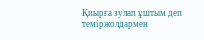Қиырға зулап ұштым деп
темiржолдармен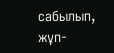сабылып,
жұп-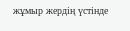жұмыр жердiң үстiнде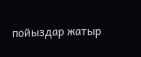пойыздар жатыр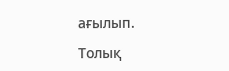ағылып.

Толық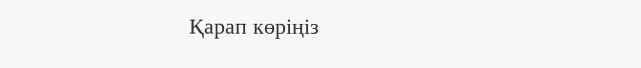Қарап көріңіз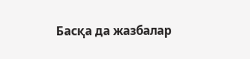Басқа да жазбалар